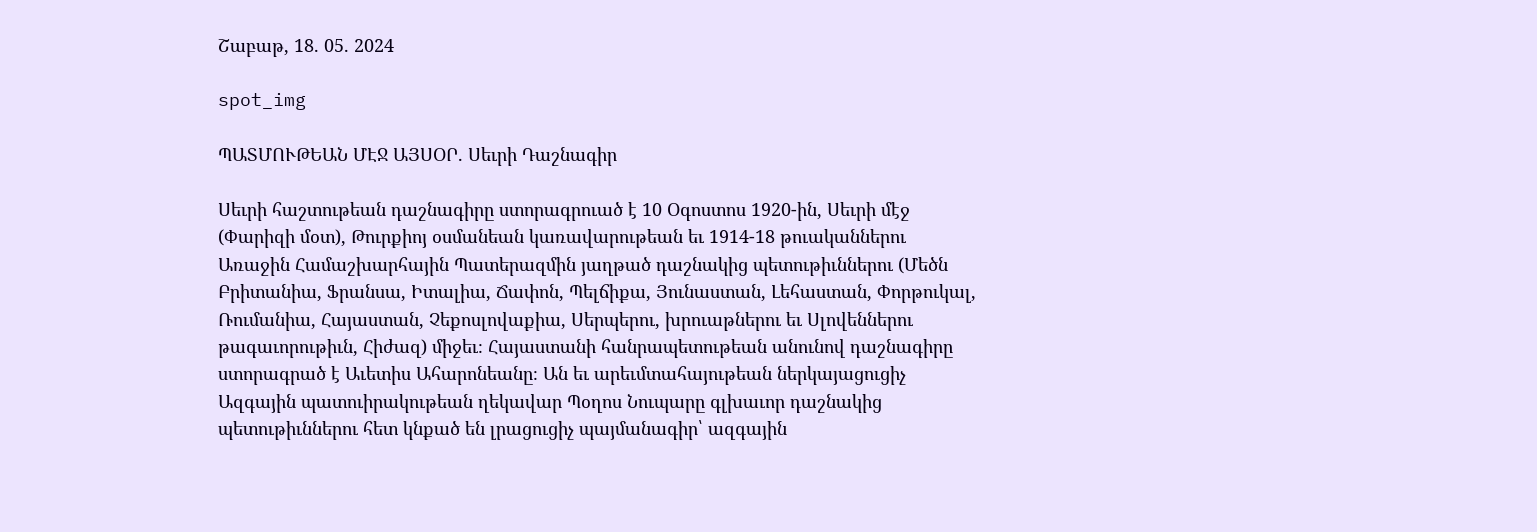Շաբաթ, 18. 05. 2024

spot_img

ՊԱՏՄՈՒԹԵԱՆ ՄԷՋ ԱՅՍՕՐ. Սեւրի Դաշնագիր

Սեւրի հաշտութեան դաշնագիրը ստորագրուած է 10 Օգոստոս 1920-ին, Սեւրի մէջ (Փարիզի մօտ), Թուրքիոյ օսմանեան կառավարութեան եւ 1914-18 թուականներու Առաջին Համաշխարհային Պատերազմին յաղթած դաշնակից պետութիւններու (Մեծն Բրիտանիա, Ֆրանսա, Իտալիա, Ճափոն, Պելճիքա, Յունաստան, Լեհաստան, Փորթուկալ, Ռումանիա, Հայաստան, Չեքոսլովաքիա, Սերպերու, խրուաթներու եւ Սլովեններու թագաւորութիւն, Հիժազ) միջեւ։ Հայաստանի հանրապետութեան անունով դաշնագիրը ստորագրած է Աւետիս Ահարոնեանը։ Ան եւ արեւմտահայութեան ներկայացուցիչ Ազգային պատուիրակութեան ղեկավար Պօղոս Նուպարը գլխաւոր դաշնակից պետութիւններու հետ կնքած են լրացուցիչ պայմանագիր՝ ազգային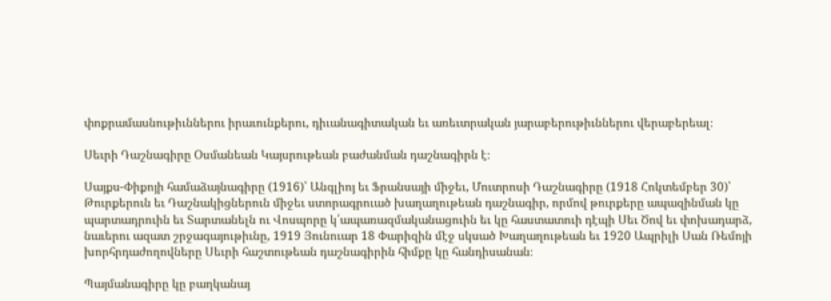փոքրամասնութիւններու իրաւունքերու, դիւանագիտական եւ առեւտրական յարաբերութիւններու վերաբերեալ։

Սեւրի Դաշնագիրը Օսմանեան Կայսրութեան բաժանման դաշնագիրն է։

Սայքս-Փիքոյի համաձայնագիրը (1916)՝ Անգլիոյ եւ Ֆրանսայի միջեւ, Մուտրոսի Դաշնագիրը (1918 Հոկտեմբեր 30)՝ Թուրքերուն եւ Դաշնակիցներուն միջեւ ստորագրուած խաղաղութեան դաշնագիր, որմով թուրքերը ապազինման կը պարտադրուին եւ Տարտանելն ու Վոսպորը կ՛ապառազմականացուին եւ կը հաստատուի դէպի Սեւ Ծով եւ փոխադարձ, նաւերու ազատ շրջագայութիւնը, 1919 Յունուար 18 Փարիզին մէջ սկսած Խաղաղութեան եւ 1920 Ապրիլի Սան Ռեմոյի խորհրդաժողովները Սեւրի հաշտութեան դաշնագիրին հիմքը կը հանդիսանան։

Պայմանագիրը կը բաղկանայ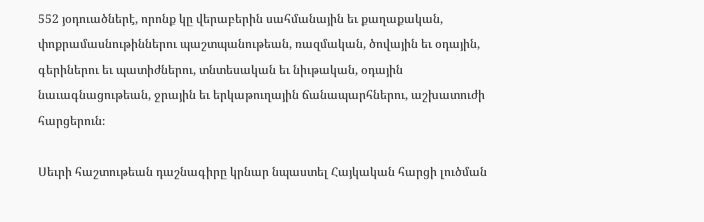552 յօդուածներէ, որոնք կը վերաբերին սահմանային եւ քաղաքական, փոքրամասնութիններու պաշտպանութեան, ռազմական, ծովային եւ օդային, գերիներու եւ պատիժներու, տնտեսական եւ նիւթական, օդային նաւագնացութեան, ջրային եւ երկաթուղային ճանապարհներու, աշխատուժի հարցերուն։

Սեւրի հաշտութեան դաշնագիրը կրնար նպաստել Հայկական հարցի լուծման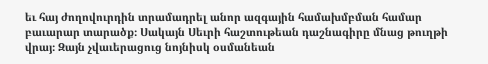եւ հայ ժողովուրդին տրամադրել անոր ազգային համախմբման համար բաւարար տարածք։ Սակայն Սեւրի հաշտութեան դաշնագիրը մնաց թուղթի վրայ։ Զայն չվաւերացուց նոյնիսկ օսմանեան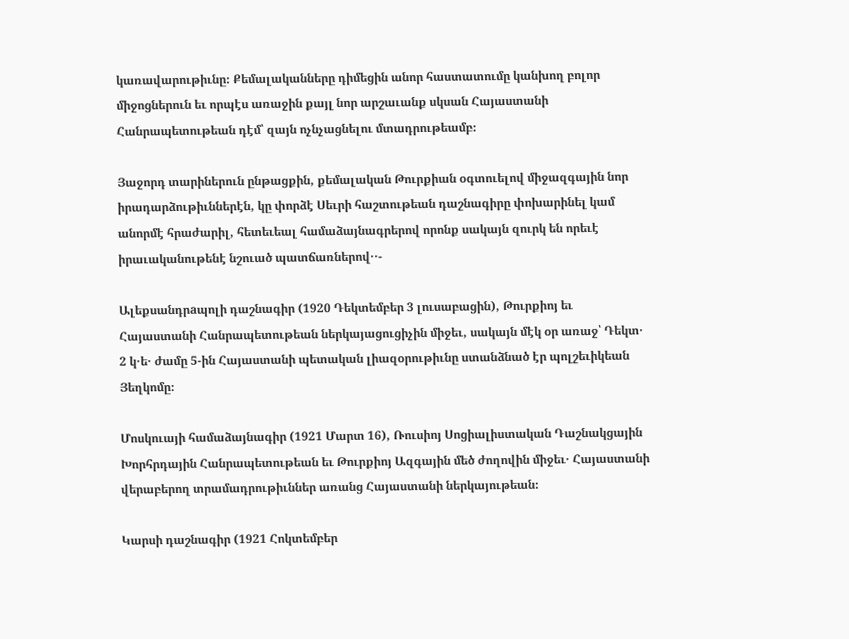կառավարութիւնը։ Քեմալականները դիմեցին անոր հաստատումը կանխող բոլոր միջոցներուն եւ որպէս առաջին քայլ նոր արշաւանք սկսան Հայաստանի Հանրապետութեան դէմ՝ զայն ոչնչացնելու մտադրութեամբ։

Յաջորդ տարիներուն ընթացքին, քեմալական Թուրքիան օգտուելով միջազգային նոր իրադարձութիւններէն, կը փորձէ Սեւրի հաշտութեան դաշնագիրը փոխարինել կամ անորմէ հրաժարիլ, հետեւեալ համաձայնագրերով որոնք սակայն զուրկ են որեւէ իրաւականութենէ նշուած պատճառներով․․-

Ալեքսանդրaպոլի դաշնագիր (1920 Դեկտեմբեր 3 լուսաբացին), Թուրքիոյ եւ Հայաստանի Հանրապետութեան ներկայացուցիչին միջեւ, սակայն մէկ օր առաջ՝ Դեկտ․ 2 կ․ե․ ժամը 5-ին Հայաստանի պետական լիազօրութիւնը ստանձնած էր պոլշեւիկեան Յեղկոմը։

Մոսկուայի համաձայնագիր (1921 Մարտ 16), Ռուսիոյ Սոցիալիստական Դաշնակցային Խորհրդային Հանրապետութեան եւ Թուրքիոյ Ազգային մեծ ժողովին միջեւ․ Հայաստանի վերաբերող տրամադրութիւններ առանց Հայաստանի ներկայութեան։

Կարսի դաշնագիր (1921 Հոկտեմբեր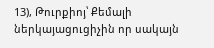13), Թուրքիոյ՝ Քեմալի ներկայացուցիչին որ սակայն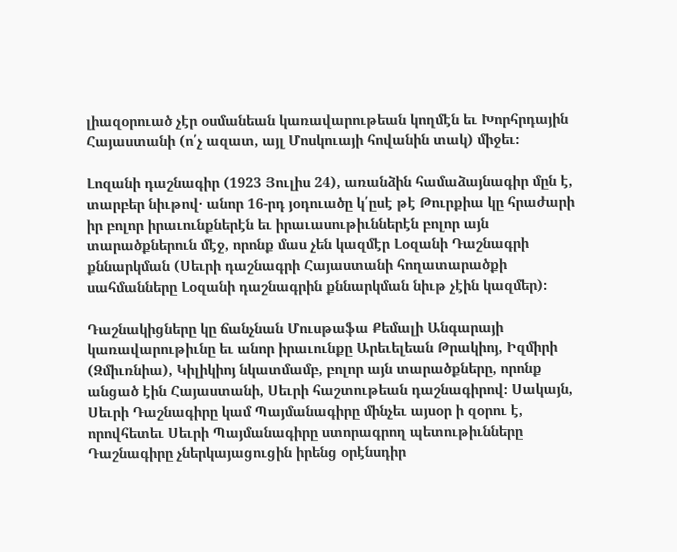լիազօրուած չէր օսմանեան կառավարութեան կողմէն եւ Խորհրդային Հայաստանի (ո՛չ ազատ, այլ Մոսկուայի հովանին տակ) միջեւ։

Լոզանի դաշնագիր (1923 Յուլիս 24), առանձին համաձայնագիր մըն է, տարբեր նիւթով․ անոր 16-րդ յօդուածը կ՛ըսէ թէ Թուրքիա կը հրաժարի իր բոլոր իրաւունքներէն եւ իրաւասութիւններէն բոլոր այն տարածքներուն մէջ, որոնք մաս չեն կազմէր Լօզանի Դաշնագրի քննարկման (Սեւրի դաշնագրի Հայաստանի հողատարածքի սահմանները Լօզանի դաշնագրին քննարկման նիւթ չէին կազմեր)։

Դաշնակիցները կը ճանչնան Մուսթաֆա Քեմալի Անգարայի կառավարութիւնը եւ անոր իրաւունքը Արեւելեան Թրակիոյ, Իզմիրի (Զմիւռնիա), Կիլիկիոյ նկատմամբ, բոլոր այն տարածքները, որոնք անցած էին Հայաստանի, Սեւրի հաշտութեան դաշնագիրով։ Սակայն, Սեւրի Դաշնագիրը կամ Պայմանագիրը մինչեւ այսօր ի զօրու է, որովհետեւ Սեւրի Պայմանագիրը ստորագրող պետութիւնները Դաշնագիրը չներկայացուցին իրենց օրէնսդիր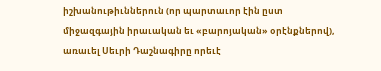իշխանութիւններուն (որ պարտաւոր էին ըստ միջազգային իրաւական եւ «բարոյական» օրէնքներով), առաւել Սեւրի Դաշնագիրը որեւէ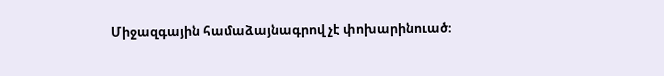Միջազգային համաձայնագրով չէ փոխարինուած։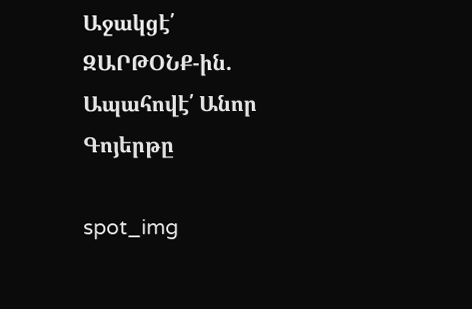Աջակցէ՛ ԶԱՐԹՕՆՔ-ին. Ապահովէ՛ Անոր Գոյերթը

spot_img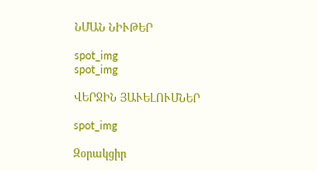ՆՄԱՆ ՆԻՒԹԵՐ

spot_img
spot_img

ՎԵՐՋԻՆ ՅԱՒԵԼՈՒՄՆԵՐ

spot_img

Զօրակցիր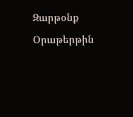Զարթօնք Օրաթերթին